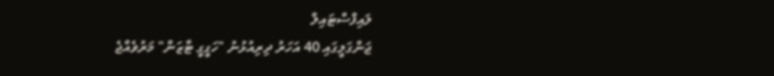ލައިފްސްޓައިލް
ޖަންގަލީގައި 40 އަހަރު ދިރިއުޅުނު "ހަގީގީ ޓާޒަން" މަރުވެއްޖެ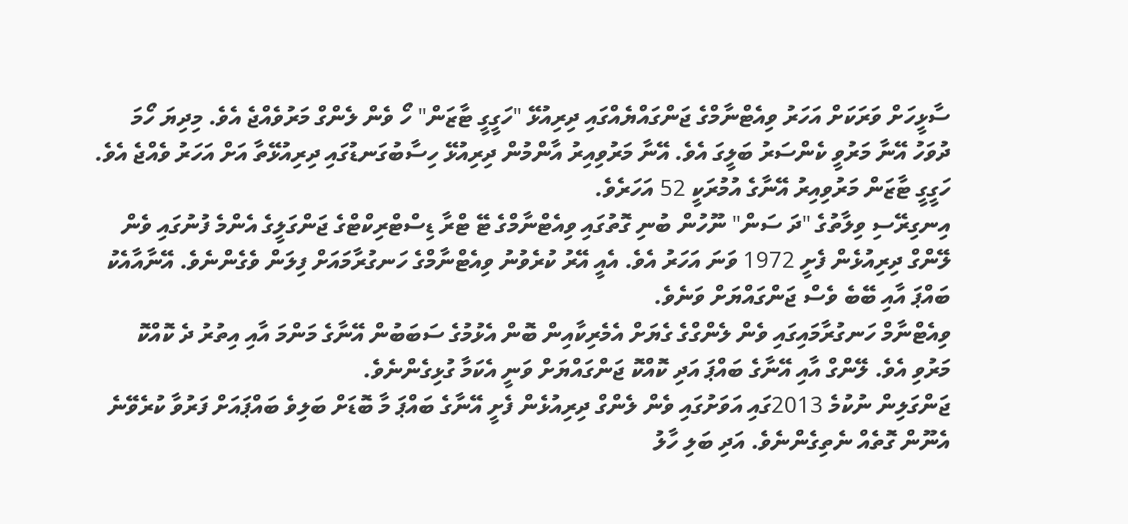ސާޅީހަށް ވަރަކަށް އަހަރު ވިއެޓްނާމްގެ ޖަންގައްޔެއްގައި ދިރިއުޅޭ "ހަގީގީ ޓާޒަން" ހޯ ވެން ލެންގް މަރުވެއްޖެ އެވެ. މިދިޔަ ހޯމަ ދުވަހު އޭނާ މަރުވީ ކެންސަރު ބަލީގަ އެވެ. އޭނާ މަރުވިއިރު އާންމުން ދިރިއުޅޭ ހިސާބުގަނޑުގައި ދިރިއުޅޭތާ އަށް އަހަރު ވެއްޖެ އެވެ. ހަގީގީ ޓާޒަން މަރުވިއިރު އޭނާގެ އުމުރަކީ 52 އަހަރެވެ.
އިނގިރޭސި ވިލާތުގެ "ދަ ސަން" ނޫހުން ބުނި ގޮތުގައި ވިއެޓްނާމްގެ ޓޭ ޓްރާ ޑިސްޓްރިކްޓްގެ ޖަންގަލީގެ އެންމެ ފުނުގައި ވެން ލޭންގް ދިރިއުޅެން ފެށީ 1972 ވަނަ އަހަރު އެވެ. އެއީ އޭރު ކުރެވުނު ވިއެޓްނާމްގެ ހަނގުރާމައަށް ފިލަން ވެގެންނެވެ. އޭނާއާއެކު ބައްޕަ އާއި ބޭބެ ވެސް ޖަންގައްޔަށް ވަނެވެ.
ވިއެޓްނާމް ހަނގުރާމައިގައި ވެން ލެންގްގެ ގެޔަށް އެމެރިކާއިން ބޮން އެޅުމުގެ ސަބަބުން އޭނާގެ މަންމަ އާއި އިތުރު ދެ ކޮއްކޮ މަރުވި އެވެ. ލޭންގް އާއި އޭނާގެ ބައްޕަ އަދި ކޮއްކޮ ޖަންގައްޔަށް ވަނީ އެކަމާ ގުޅިގެންނެވެ.
ޖަންގަލިން ނުކުމެ 2013ގައި އަވަށުގައި ވެން ލެންގް ދިރިއުޅެން ފެށީ އޭނާގެ ބައްޕަ މާ ބޮޑަށް ބަލިވެ ބައްޕައަށް ފަރުވާ ކުރެވޭނެ އެނޫން ގޮތެއް ނެތިގެންނެވެ. އަދި ބަލި ހާލު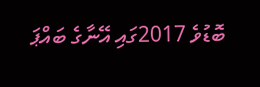ބޮޑުވެ 2017ގައި އޭނާގެ ބައްޕަ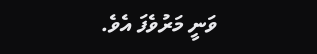ވަނީ މަރުވެފަ އެވެ.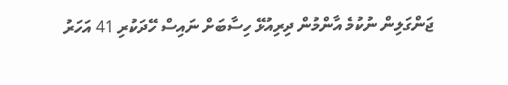ޖަންގަލިން ނުކުމެ އާންމުން ދިރިއުޅޭ ހިސާބަށް ނައިސް ހޭދަކުރި 41 އަހަރު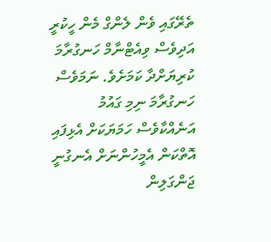ތެރޭގައި ވެން ލެންގް މެން ހީކުރީ އަދިވެސް ވިއެޓްނާމް ހަނގުރާމަ ކުރިޔަށްދާ ކަމަށެވެ. ނަމަވެސް ހަނގުރާމަ ނިމި ގައުމު އަނެއްކާވެސް ހަމަޔަކަށް އެޅިފައި އޮތްކަން އެމީހުންނަށް އެނގުނީ ޖަންގަލިން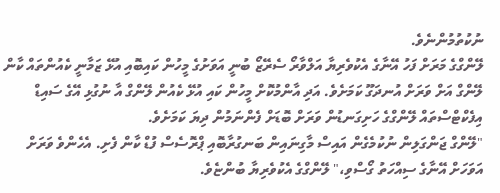ނުކުތުމުންނެވެ.
ލޭންގްގެ މަރަށް ފަހު އޭނާގެ އެކުވެރިޔާ އަލްވާރޯ ސެރޭޒޯ ބުނީ އަވަށުގެ މީހުން ކައިބޮއި އުޅޭ ޒަމާނީ ކެއުންތައް ކާން ލޭންގް އަށް ވަރަށް އުނދަގޫ ކަމަށެވެ. އަދި އާންމުކޮށް މީހުން ކައި އުޅޭ ކެއުން ލޭންގް އާ ނުގުޅި އޭގެ ސައިޑް އިފެކްޓްސްތައް ލޭންގްގެ ހަށިގަނޑުން ވަރަށް ބޮޑަށް ފެންނަމުން ދިޔަ ކަމަށެވެ.
"ލޭންގް ޖަންގަލިން ނުކުމެގެން އައިސް މާގިނައިން ބަނގުރާބޮއި ޕްރޮސެސް ފުޑް ކާން ފެށި. އެހެންވެ ވަރަށް އަވަހަށް އޭނާގެ ސިއްހަތު ގޯސްވި،" ލޭންގްގެ އެކުވެރިޔާ ބުންޏެވެ.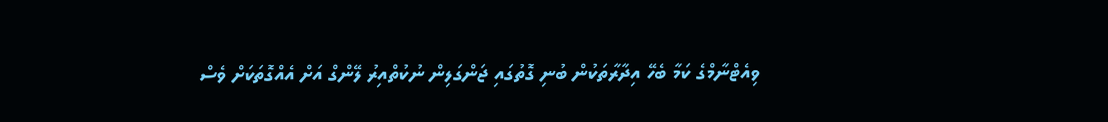ވިއެޓްނާމްގެ ކަމާ ބެހޭ އިދާރާތަކުން ބުނި ގޮތުގައި ޖަންގަލިން ނުކުތްއިރު ލޭންގް އަށް އެއްގޮތަކަށް ވެސް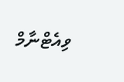ވިއެޓްނާމް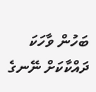ބަހުން ވާހަކަ ދައްކާކަށް ނޭނގެ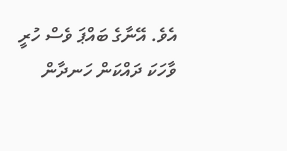އެވެ. އޭނާގެ ބައްޕަ ވެސް ހުރީ ވާހަކަ ދައްކަން ހަނދާން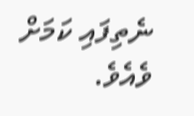ނެތިފައި ކަމަށް ވެއެވެ.